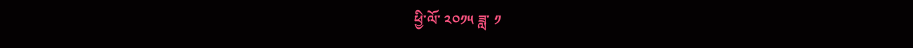ཕྱི་ལོ་ ༢༠༡༥ ཟླ་ ༡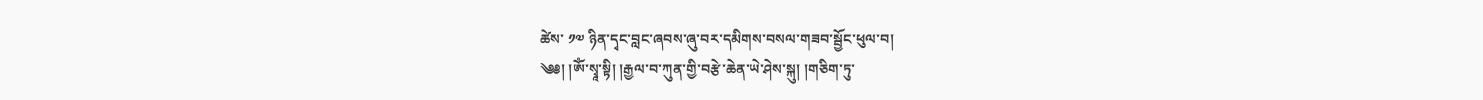ཚེས་ ༡༧ ཉིན་དྭང་བླང་ཞབས་ཞུ་བར་དམིགས་བསལ་གཟབ་སྦྱོང་ཕུལ་བ།
༄༅། །ཨོཾ་སྭཱ་སྟི། །རྒྱལ་བ་ཀུན་གྱི་བརྩེ་ཆེན་ཡེ་ཤེས་སྐུ། །གཅིག་ཏུ་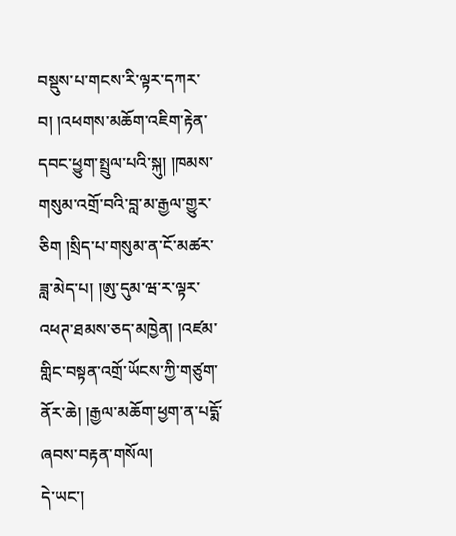བསྡུས་པ་གངས་རི་ལྟར་དཀར་བ། །འཕགས་མཆོག་འཇིག་རྟེན་དབང་ཕྱུག་སྤྲུལ་པའི་སྐུ། །ཁམས་གསུམ་འགྲོ་བའི་བླ་མ་རྒྱལ་གྱུར་ཅིག །སྲིད་པ་གསུམ་ན་ངོ་མཚར་ཟླ་མེད་པ། །ཨུ་དུམ་ཝ་ར་ལྟར་འཕཊ་ཐམས་ཅད་མཁྱེན། །འཛམ་གླིང་བསྟན་འགྲོ་ཡོངས་ཀྱི་གཙུག་ནོར་ཆེ། །རྒྱལ་མཆོག་ཕྱག་ན་པདྨོ་ཞབས་བརྟན་གསོལ།
དེ་ཡང་།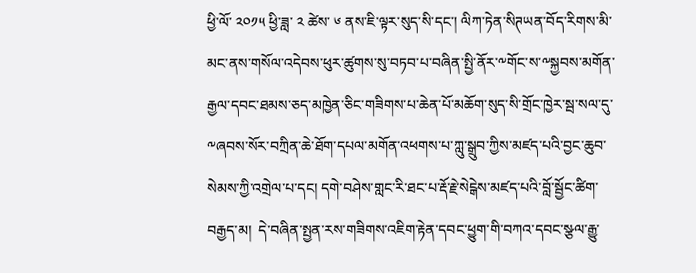ཕྱི་ལོ་ ༢༠༡༥ ཕྱི་ཟླ་ ༢ ཚེས་ ༦ ནས་ཇི་ལྟར་སུད་སི་དང་། ལིཀ་ཏེན་སིཊཡན་བོད་རིགས་མི་མང་ནས་གསོལ་འདེབས་ཕུར་ཚུགས་སུ་བཏབ་པ་བཞིན་སྤྱི་ནོར་༸གོང་ས་༸སྐྱབས་མགོན་རྒྱལ་དབང་ཐམས་ཅད་མཁྱེན་ཅིང་གཟིགས་པ་ཆེན་པོ་མཆོག་སུད་སི་གྲོང་ཁྱེར་སྦ་སལ་དུ་༸ཞབས་སོར་བཀྲིན་ཆེ་ཐོག་དཔལ་མགོན་འཕགས་པ་ཀླུ་སྒྲུབ་ཀྱིས་མཛད་པའི་བྱང་ཆུབ་སེམས་ཀྱི་འགྲེལ་པ་དང། དགེ་བཤེས་གླང་རི་ཐང་པ་རྡོ་རྗེ་སེངྒེས་མཛད་པའི་བློ་སྦྱོང་ཚིག་བརྒྱད་མ།  དེ་བཞིན་སྤྱན་རས་གཟིགས་འཇིག་རྟེན་དབང་ཕྱུག་གི་བཀའ་དབང་སྩལ་རྒྱུ་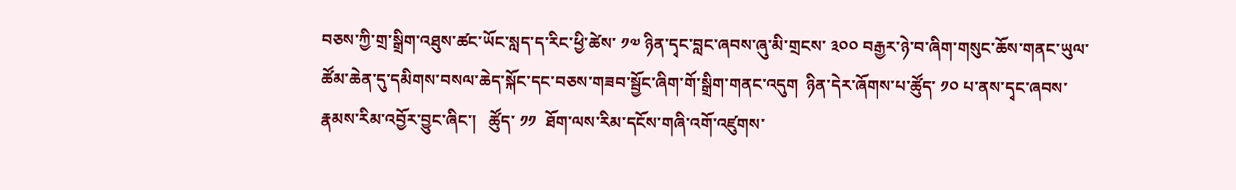བཅས་ཀྱི་གྲ་སྒྲིག་འཐུས་ཚང་ཡོང་སླད་ད་རིང་ཕྱི་ཚེས་ ༡༧ ཉིན་དྭང་བླང་ཞབས་ཞུ་མི་གྲངས་ ༣༠༠ བརྒྱར་ཉེ་བ་ཞིག་གསུང་ཆོས་གནང་ཡུལ་ཚོམ་ཆེན་དུ་དམིགས་བསལ་ཆེད་སྐོང་དང་བཅས་གཟབ་སྦྱོང་ཞིག་གོ་སྒྲིག་གནང་འདུག  ཉིན་དེར་ཞོགས་པ་ཚོུད་ ༡༠ པ་ནས་དྭང་ཞབས་རྣམས་རིམ་འབྱོར་བྱུང་ཞིང་།   ཚོུད་ ༡༡  ཐོག་ལས་རིམ་དངོས་གཞི་འགོ་འཛུགས་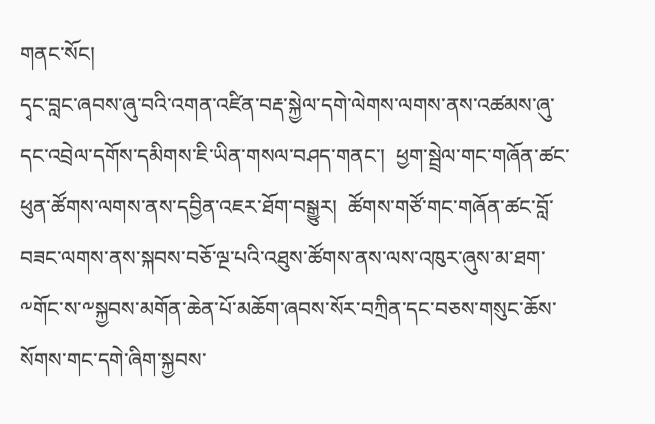གནང་སོང།
དྭང་བླང་ཞབས་ཞུ་བའི་འགན་འཛིན་བརྡ་སྐྱེལ་དགེ་ལེགས་ལགས་ནས་འཚམས་ཞུ་དང་འབྲེལ་དགོས་དམིགས་ཇི་ཡིན་གསལ་བཤད་གནང་།  ཕྱག་སྦྲེལ་གང་གཞོན་ཚང་ཕུན་ཚོགས་ལགས་ནས་དབྱིན་འཇར་ཐོག་བསྒྱུར།  ཚོགས་གཙོ་གང་གཞོན་ཚང་བློ་བཟང་ལགས་ནས་སྐབས་བཅོ་ལྔ་པའི་འཐུས་ཚོགས་ནས་ལས་འཁུར་ཞུས་མ་ཐག་༸གོང་ས་༸སྐྱབས་མགོན་ཆེན་པོ་མཆོག་ཞབས་སོར་བཀྲིན་དང་བཅས་གསུང་ཆོས་སོགས་གང་དགེ་ཞིག་སྐྱབས་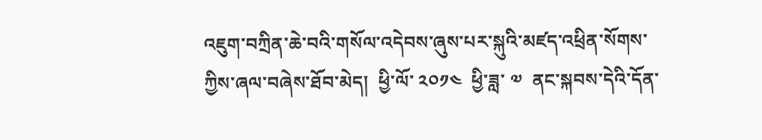འཇུག་བཀྲིན་ཆེ་བའི་གསོལ་འདེབས་ཞུས་པར་སྐུའི་མཛད་འཕྲིན་སོགས་ཀྱིས་ཞལ་བཞེས་ཐོབ་མེད།  ཕྱི་ལོ་ ༢༠༡༤  ཕྱི་ཟླ་ ༧  ནང་སྐབས་དེའི་དོན་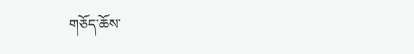གཅོད་ཆོས་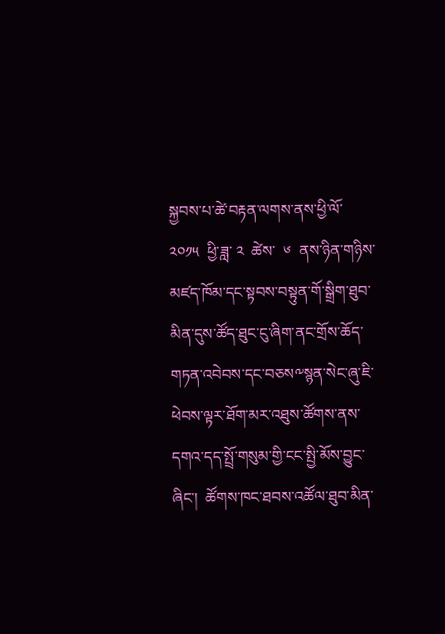སྐྱབས་པ་ཚེ་བརྟན་ལགས་ནས་ཕྱི་ལོ་ ༢༠༡༥  ཕྱི་ཟླ་ ༢  ཚེས་  ༦  ནས་ཉིན་གཉིས་མཛད་ཁོམ་དང་སྟབས་བསྟུན་གོ་སྒྲིག་ཐུབ་མིན་དུས་ཚོད་ཐུང་ངུ་ཞིག་ནང་གྲོས་ཆོད་གཏན་འབེབས་དང་བཅས༸སྙན་སེང་ཞུ་ཇི་ཕེབས་ལྟར་ཐོག་མར་འཐུས་ཚོགས་ནས་དགའ་དད་སྤྲོ་གསུམ་གྱི་ངང་སྤྱི་མོས་བྱུང་ཞིང་།  ཚོགས་ཁང་ཐབས་འཚོལ་ཐུབ་མིན་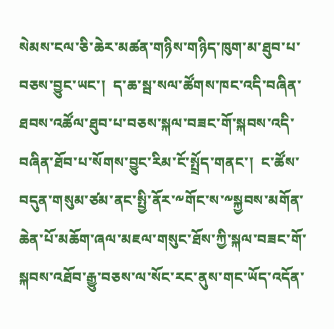སེམས་ངལ་ཅི་ཆེར་མཚན་གཉིས་གཉིད་ཁུག་མ་ཐུབ་པ་བཅས་བྱུང་ཡང་།  ད་ཆ་སྦ་སལ་ཚོགས་ཁང་འདི་བཞིན་ཐབས་འཚོལ་ཐུབ་པ་བཅས་སྐལ་བཟང་གོ་སྐབས་འདི་བཞིན་ཐོབ་པ་སོགས་བྱུང་རིམ་ངོ་སྤྲོད་གནང་།  ང་ཚོས་བདུན་གསུམ་ཙམ་ནང་སྤྱི་ནོར་༸གོང་ས་༸སྐྱབས་མགོན་ཆེན་པོ་མཆོག་ཞལ་མཇལ་གསུང་ཐོས་ཀྱི་སྐལ་བཟང་གོ་སྐབས་འཐོབ་རྒྱུ་བཅས་ལ་སོང་རང་ནུས་གང་ཡོད་འདོན་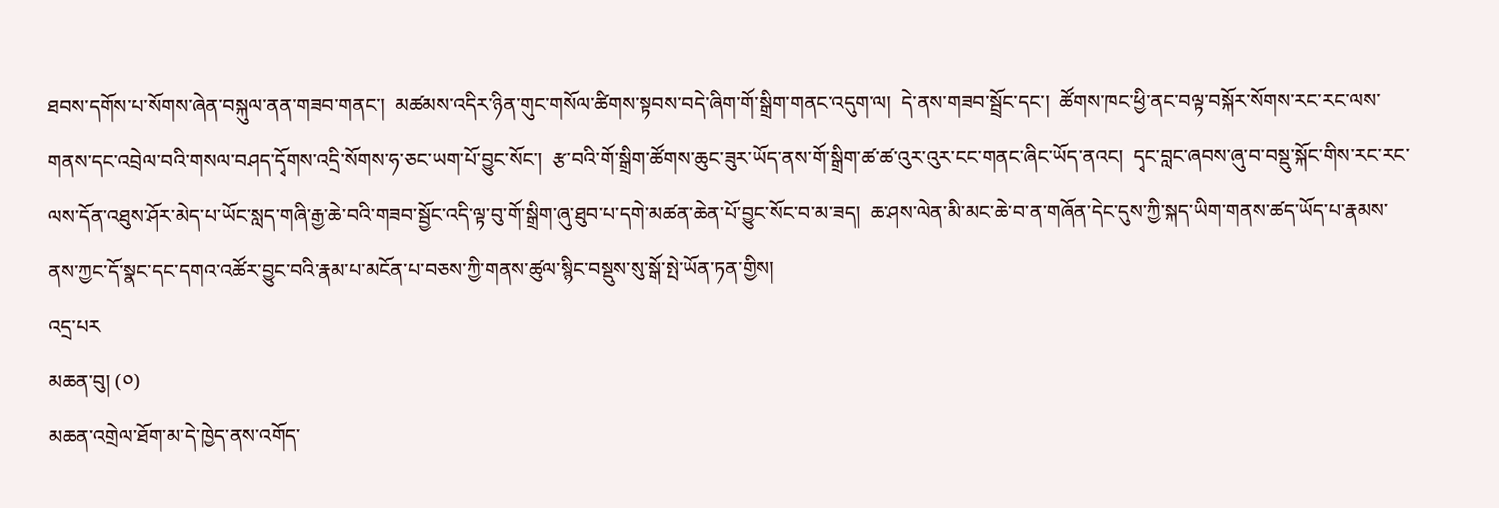ཐབས་དགོས་པ་སོགས་ཞེན་བསྐུལ་ནན་གཟབ་གནང་།  མཚམས་འདིར་ཉིན་གུང་གསོལ་ཚིགས་སྟབས་བདེ་ཞིག་གོ་སྒྲིག་གནང་འདུག་ལ།  དེ་ནས་གཟབ་སྦྲོང་དང་།  ཚོགས་ཁང་ཕྱི་ནང་བལྟ་བསྐོར་སོགས་རང་རང་ལས་གནས་དང་འབྲེལ་བའི་གསལ་བཤད་དྭོགས་འདྲི་སོགས་ཧ་ཅང་ཡག་པོ་བྱུང་སོང་།  རྩ་བའི་གོ་སྒྲིག་ཚོགས་ཆུང་ཟུར་ཡོད་ནས་གོ་སྒྲིག་ཚ་ཚ་འུར་འུར་ངང་གནང་ཞིང་ཡོད་ནའང།  དྭང་བླང་ཞབས་ཞུ་བ་བསྡུ་སྐོང་གིས་རང་རང་ལས་དོན་འཐུས་ཤོར་མེད་པ་ཡོང་སླད་གཞི་རྒྱ་ཆེ་བའི་གཟབ་སྦྱོང་འདི་ལྟ་བུ་གོ་སྒྲིག་ཞུ་ཐུབ་པ་དགེ་མཚན་ཆེན་པོ་བྱུང་སོང་བ་མ་ཟད།  ཆ་ཤས་ལེན་མི་མང་ཆེ་བ་ན་གཞོན་དེང་དུས་ཀྱི་སྐད་ཡིག་གནས་ཚད་ཡོད་པ་རྣམས་ནས་ཀྱང་དོ་སྣང་དང་དགའ་འཚོར་བྱུང་བའི་རྣམ་པ་མངོན་པ་བཅས་ཀྱི་གནས་ཚུལ་སྙིང་བསྡུས་སུ་སྒོ་སྤེ་ཡོན་ཏན་གྱིས།
འདྲ་པར
མཆན་བུ། (༠)
མཆན་འགྲེལ་ཐོག་མ་དེ་ཁྱེད་ནས་འགོད་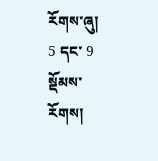རོགས་ཞུ།
5 དང་ 9 སྡོམས་རོགས།